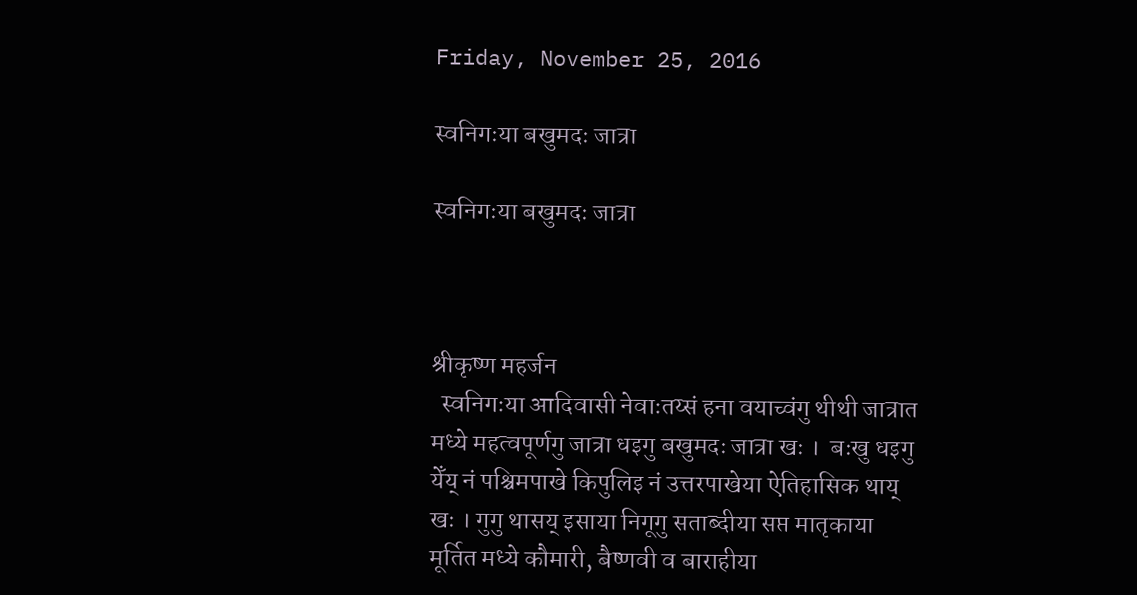Friday, November 25, 2016

स्वनिगःया बखुमदः जात्रा

स्वनिगःया बखुमदः जात्रा



श्रीकृष्ण महर्जन
  स्वनिगःया आदिवासी नेवाःतय्सं हना वयाच्वंगु थीथी जात्रात मध्ये महत्वपूर्णगु जात्रा धइगु बखुमदः जात्रा खः ।  बःखु धइगु येँय् नं पश्चिमपाखे किपुलिइ नं उत्तरपाखेया ऐतिहासिक थाय् खः । गुगु थासय् इसाया निगूगु सताब्दीया सप्त मातृकाया मूर्तित मध्ये कौमारी, बैष्णवी व बाराहीया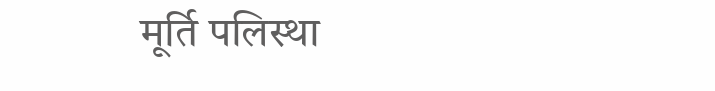मूर्ति पलिस्था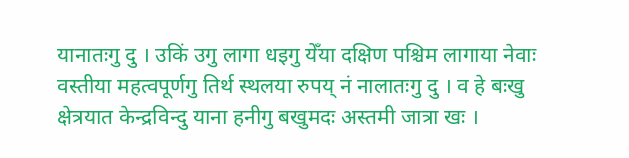यानातःगु दु । उकिं उगु लागा धइगु येँया दक्षिण पश्चिम लागाया नेवाः वस्तीया महत्वपूर्णगु तिर्थ स्थलया रुपय् नं नालातःगु दु । व हे बःखु क्षेत्रयात केन्द्रविन्दु याना हनीगु बखुमदः अस्तमी जात्रा खः ।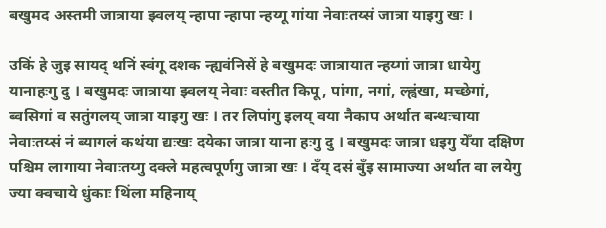बखुमद अस्तमी जात्राया झ्वलय् न्हापा न्हापा न्हय्गू गांया नेवाःतय्सं जात्रा याइगु खः ।

उकिं हे जुइ सायद् थनिं स्वंगू दशक न्ह्यवंनिसें हे बखुमदः जात्रायात न्हय्गां जात्रा धायेगु यानाहःगु दु । बखुमदः जात्राया झ्वलय् नेवाः वस्तीत किपू, पांगा, नगां, ल्ह्वंखा, मच्छेगां, ब्वसिगां व सतुंगलय् जात्रा याइगु खः । तर लिपांगु इलय् वया नैकाप अर्थात बन्थःचाया नेवाःतय्सं नं ब्यागलं कथंया द्यःखः दयेका जात्रा याना हःगु दु । बखुमदः जात्रा धइगु येँया दक्षिण पश्चिम लागाया नेवाःतय्गु दक्ले महत्वपूर्णगु जात्रा खः । दँय् दसं बुँइ सामाज्या अर्थात वा लयेगु ज्या क्वचाये धुंकाः थिंला महिनाय्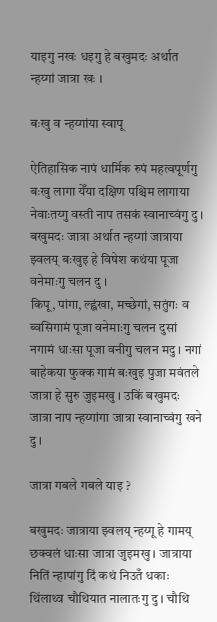याइगु नखः धइगु हे बखुमदः अर्थात न्हय्गां जात्रा खः ।

बःखु व न्हय्गांया स्वापू

ऐतिहासिक नापं धार्मिक रुपं महत्वपूर्णगु बःखु लागा येँया दक्षिण पश्चिम लागाया नेवाःतय्गु वस्ती नाप तसकं स्वानाच्वंगु दु । बखुमदः जात्रा अर्थात न्हय्गां जात्राया झ्वलय् बःखुइ हे विषेश कथंया पूजा वनेमाःगु चलन दु ।
किपू, पांगा, ल्ह्वंखा, मच्छेगां, सतुंगः व ब्वसिगामं पूजा वनेमाःगु चलन दुसां नगामं धाःसा पूजा वनीगु चलन मदु । नगां बाहेकया फुक्क गामं बःखुइ पुजा मवंतले जात्रा हे सुरु जुइमखु । उकिं बखुमदः जात्रा नाप न्हय्गांगा जात्रा स्वानाच्वंगु खने दु ।

जात्रा गबले गबले याइ ?

बखुमदः जात्राया झ्वलय् न्हय्गू हे गामय् छक्वलं धाःसा जात्रा जुइमखु । जात्राया नितिं न्हापांगु दिं कथं निउतँ धकाः थिंलाथ्व चौथियात नालातःगु दु । चौथि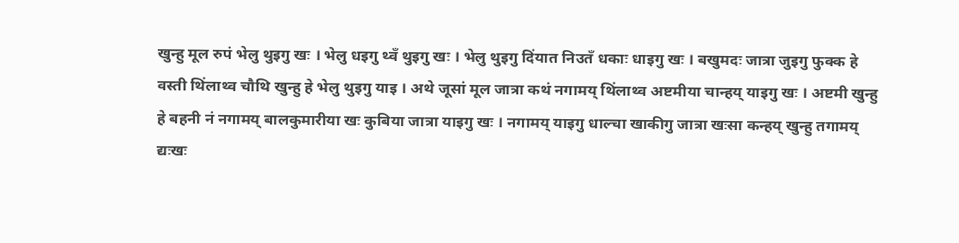खुन्हु मूल रुपं भेलु थुइगु खः । भेलु धइगु थ्वँ थुइगु खः । भेलु थुइगु दिंयात निउतँ धकाः धाइगु खः । बखुमदः जात्रा जुइगु फुक्क हे वस्ती थिंलाथ्व चौथि खुन्हु हे भेलु थुइगु याइ । अथे जूसां मूल जात्रा कथं नगामय् थिंलाथ्व अष्टमीया चान्हय् याइगु खः । अष्टमी खुन्हु हे बहनी नं नगामय् बालकुमारीया खः कुबिया जात्रा याइगु खः । नगामय् याइगु धाल्चा खाकीगु जात्रा खःसा कन्हय् खुन्हु तगामय् द्यःखः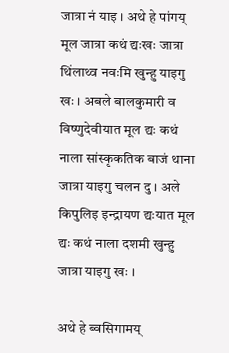जात्रा नं याइ । अथे हे पांगय् मूल जात्रा कथं द्यःखः जात्रा थिंलाथ्व नवःमि खुन्हु याइगु खः । अबले बालकुमारी व विष्णुदेवीयात मूल द्यः कथं नाला सांस्कृकतिक बाजं थाना जात्रा याइगु चलन दु । अले किपुलिइ इन्द्रायण द्यःयात मूल द्यः कथं नाला दशमी खुन्हु जात्रा याइगु खः ।

अथे हे ब्वसिगामय्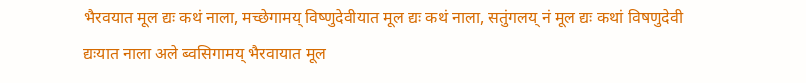भैरवयात मूल द्यः कथं नाला, मच्छेगामय् विष्णुदेवीयात मूल द्यः कथं नाला, सतुंगलय् नं मूल द्यः कथां विषणुदेवी द्यःयात नाला अले ब्वसिगामय् भैरवायात मूल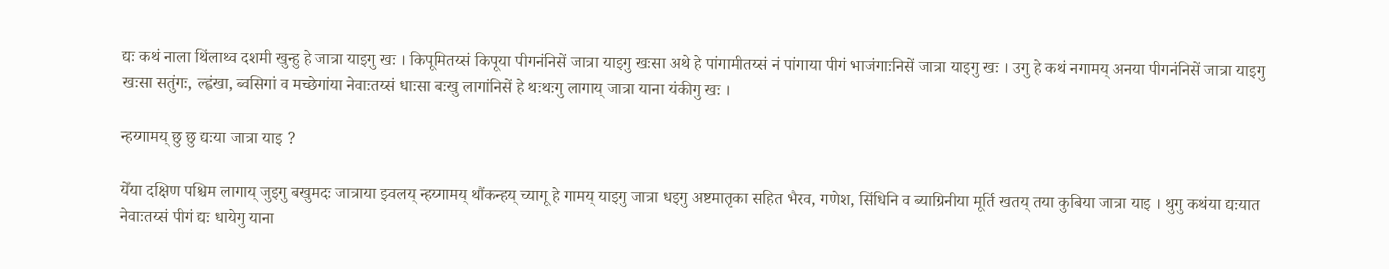द्यः कथं नाला थिंलाथ्व दशमी खुन्हु हे जात्रा याइगु खः । किपूमितय्सं किपूया पीगनंनिसें जात्रा याइगु खःसा अथे हे पांगामीतय्सं नं पांगाया पीगं भाजंगाःनिसें जात्रा याइगु खः । उगु हे कथं नगामय् अनया पीगनंनिसें जात्रा याइगु खःसा सतुंगः, ल्ह्वंखा, ब्वसिगां व मच्छेगांया नेवाःतय्सं धाःसा बःखु लागांनिसें हे थःथःगु लागाय् जात्रा याना यंकीगु खः ।

न्हय्गामय् छु छु द्यःया जात्रा याइ ?

येँया दक्षिण पश्चिम लागाय् जुइगु बखुमदः जात्राया झ्वलय् न्हय्गामय् थौंकन्हय् च्यागू हे गामय् याइगु जात्रा धइगु अष्टमातृका सहित भैरव, गणेश, सिंधिनि व ब्याग्रिनीया मूर्ति खतय् तया कुबिया जात्रा याइ । थुगु कथंया द्यःयात नेवाःतय्सं पीगं द्यः धायेगु याना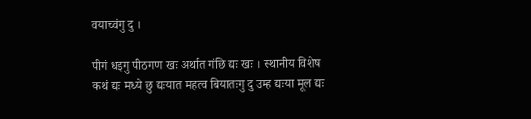वयाच्वंगु दु ।

पीगं धइगु पीठगण खः अर्थात गंछि द्यः खः । स्थानीय विशेष कथं द्यः मध्ये छु द्यःयात महत्व बियातःगु दु उम्ह द्यःया मूल द्यः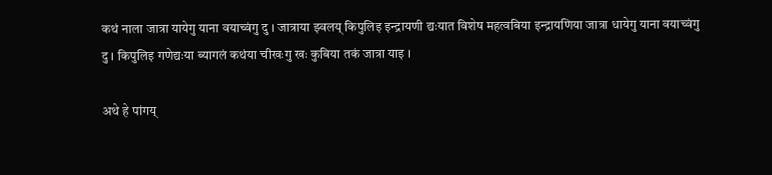कथं नाला जात्रा यायेगु याना वयाच्वंगु दु । जात्राया झ्वलय् किपुलिइ इन्द्रायणी द्यःयात विशेष महत्वबिया इन्द्रायणिया जात्रा धायेगु याना वयाच्वंगु दु । किपुलिइ गणेद्यःया ब्यागलं कथंया चीखःगु खः कुबिया तकं जात्रा याइ ।

अथे हे पांगय्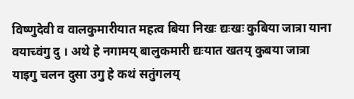विष्णुदेवी व वालकुमारीयात महत्व बिया निखः द्यःखः कुबिया जात्रा याना वयाच्वंगु दु । अथे हे नगामय् बालुकमारी द्यःयात खतय् कुबया जात्रा याइगु चलन दुसा उगु हे कथं सतुंगलय्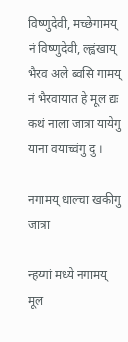विष्णुदेवी, मच्छेगामय् नं विष्णुदेवी, ल्ह्वंखाय् भैरव अले ब्वसि गामय् नं भैरवायात हे मूल द्यः कथं नाला जात्रा यायेगु याना वयाच्वंगु दु ।

नगामय् धाल्चा खकीगु जात्रा

न्हय्गां मध्ये नगामय् मूल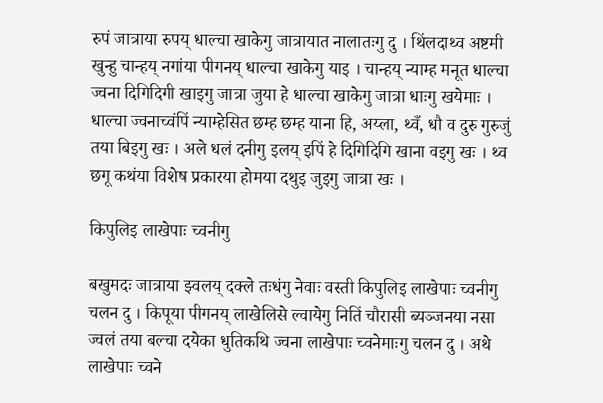रुपं जात्राया रुपय् धाल्चा खाकेगु जात्रायात नालातःगु दु । थिंलदाथ्व अष्टमी खुन्हु चान्हय् नगांया पीगनय् धाल्चा खाकेगु याइ । चान्हय् न्याम्ह मनूत धाल्चा ज्वना दिगिदिगी खाइगु जात्रा जुया हे धाल्चा खाकेगु जात्रा धाःगु खयेमाः । धाल्चा ज्वनाच्वंपिं न्याम्हेसित छम्ह छम्ह याना हि, अय्ला, थ्वँ, धौ व दुरु गुरुजुं तया बिइगु खः । अले धलं दनीगु इलय् इपिं हे दिगिदिगि खाना वइगु खः । थ्व छगू कथंया विशेष प्रकारया होमया दथुइ जुइगु जात्रा खः ।

किपुलिइ लाखेपाः च्वनीगु

बखुमदः जात्राया झ्वलय् दक्ले तःधंगु नेवाः वस्ती किपुलिइ लाखेपाः च्वनीगु चलन दु । किपूया पीगनय् लाखेलिसे ल्वायेगु नितिं चौरासी ब्यञ्जनया नसा ज्वलं तया बल्चा दयेका धुतिकथि ज्वना लाखेपाः च्वनेमाःगु चलन दु । अथे लाखेपाः च्वने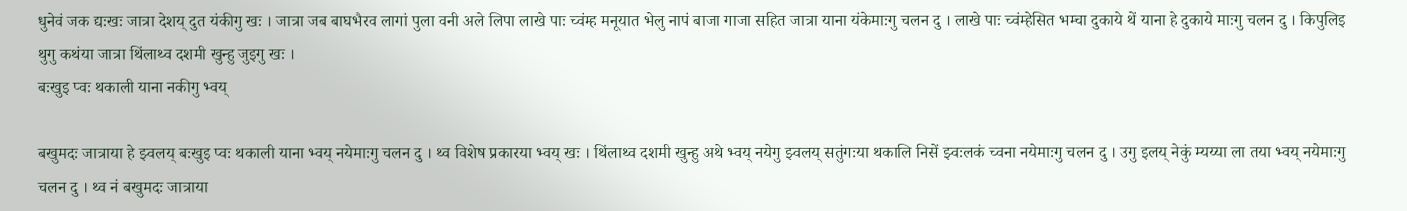धुनेवं जक द्यःखः जात्रा देशय् दुत यंकीगु खः । जात्रा जब बाघभैरव लागां पुला वनी अले लिपा लाखे पाः च्वंम्ह मनूयात भेलु नापं बाजा गाजा सहित जात्रा याना यंकेमाःगु चलन दु । लाखे पाः च्वंम्हेसित भम्चा दुकाये थें याना हे दुकाये माःगु चलन दु । किपुलिइ थुगु कथंया जात्रा थिंलाथ्व दशमी खुन्हु जुइगु खः ।
बःखुइ प्वः थकाली याना नकीगु भ्वय्

बखुमदः जात्राया हे झ्वलय् बःखुइ प्वः थकाली याना भ्वय् नयेमाःगु चलन दु । थ्व विशेष प्रकारया भ्वय् खः । थिंलाथ्व दशमी खुन्हु अथे भ्वय् नयेगु झ्वलय् सतुंगःया थकालि निसें झ्वःलकं च्वना नयेमाःगु चलन दु । उगु इलय् नेकुं म्यय्या ला तया भ्वय् नयेमाःगु चलन दु । थ्व नं बखुमदः जात्राया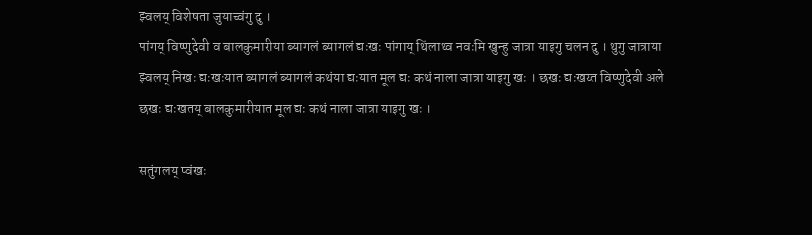झ्वलय् विशेषता जुयाच्वंगु दु ।
पांगय् विष्णुदेवी व बालकुमारीया ब्यागलं ब्यागलं द्यःखः पांगाय् थिंलाथ्व नवःमि खुन्हु जात्रा याइगु चलन दु । थुगु जात्राया झ्वलय् निखः द्यःखःयात ब्यागलं ब्यागलं कथंया द्यःयात मूल द्यः कथं नाला जात्रा याइगु खः । छखः द्यःखय्त विष्णुदेवी अले छखः द्यःखतय् बालकुमारीयात मूल द्यः कथं नाला जात्रा याइगु खः ।

सतुंगलय् प्वंखः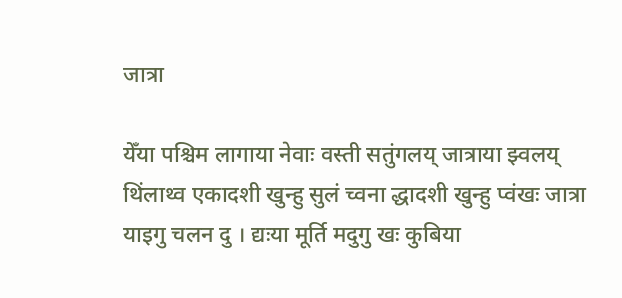जात्रा

येँया पश्चिम लागाया नेवाः वस्ती सतुंगलय् जात्राया झ्वलय् थिंलाथ्व एकादशी खुन्हु सुलं च्वना द्धादशी खुन्हु प्वंखः जात्रा याइगु चलन दु । द्यःया मूर्ति मदुगु खः कुबिया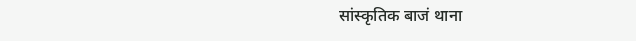सांस्कृतिक बाजं थाना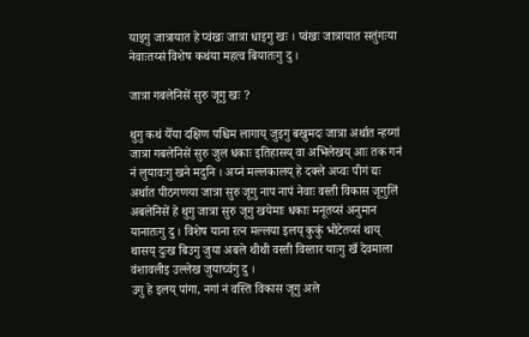याइगु जात्रायात हे प्वंखः जात्रा धाइगु खः । प्वंखः जात्रायात सतुंगःया नेवाःतय्सं विशेष कथंया महत्व बियातःगु दु ।

जात्रा गबलेनिसें सुरु जूगु खः ?

थुगु कथं येँया दक्षिण पश्चिम लागाय् जुइगु बखुमदः जात्रा अर्थात न्हय्गां जात्रा गबलेनिसें सुरु जुल धकाः इतिहासय् वा अभिलेखय् आः तक गनं नं लुयावःगु खने मदुनि । अय्नं मल्लकालय् हे दक्ले अप्वः पीगं द्यः अर्थात पीठगणया जात्रा सुरु जूगु नाप नापं नेवाः वस्ती विकास जूगुलिं अबलेनिसें हे थुगु जात्रा सुरु जूगु खयेमाः धकाः मनूतय्सं अनुमान यानातःगु दु । विशेष याना रत्न मल्लया इलय् कुकुं भोटेतय्सं थाय् थासय् दुःख बिउगु जुया अबले थीथी वस्ती विस्तार याःगु खँ देवमाला वंशावलीइ उल्लेख जुयाच्वंगु दु ।
उगु हे इलय् पांगा, नगां नं वस्ति विकास जूगु अले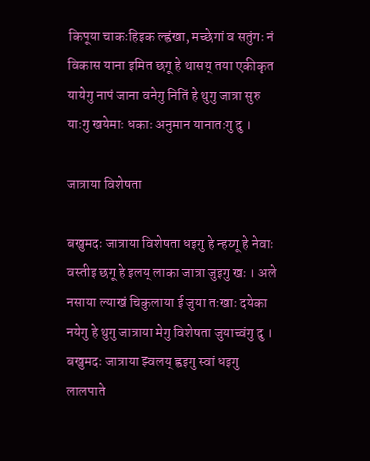किपूया चाकःहिइक ल्ह्वंखा, मच्छेगां व सतुंगः नं विकास याना इमित छगू हे थासय् तया एकीकृत यायेगु नापं जाना वनेगु नितिं हे थुगु जात्रा सुरु याःगु खयेमाः धकाः अनुमान यानातःगु दु ।

जात्राया विशेषता

बखुमदः जात्राया विशेषता धइगु हे न्हय्गू हे नेवाः वस्तीइ छगू हे इलय् लाका जात्रा जुइगु खः । अले नसाया ल्याखं चिकुलाया ई जुया तःखाः दयेका नयेगु हे थुगु जात्राया मेगु विशेषता जुयाच्वंगु दु । बखुमदः जात्राया झ्वलय् ह्वइगु स्वां धइगु लालपाते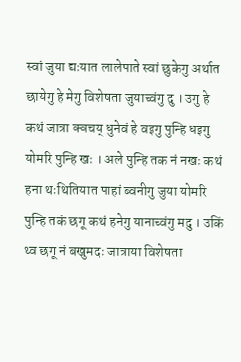स्वां जुया द्यःयात लालेपाते स्वां छुकेगु अर्थात छायेगु हे मेगु विशेषता जुयाच्वंगु दु । उगु हे कथं जात्रा क्वचय् धुनेवं हे वइगु पुन्हि धइगु योमरि पुन्हि खः । अले पुन्हि तक नं नखः कथं हना थःथितियात पाहां ब्वनीगु जुया योमरि पुन्हि तकं छगू कथं हनेगु यानाच्वंगु मदु । उकिं थ्व छगू नं बखुमदः जात्राया विशेषता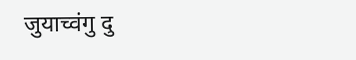जुयाच्वंगु दु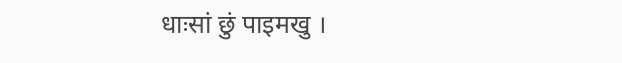धाःसां छुं पाइमखु ।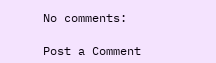No comments:

Post a Comment